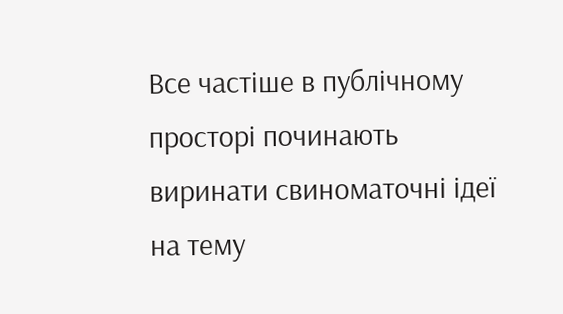Все частіше в публічному просторі починають виринати свиноматочні ідеї на тему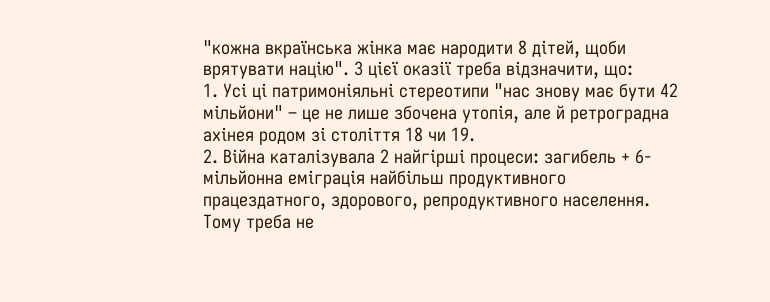"кожна вкраїнська жінка має народити 8 дітей, щоби врятувати націю". З цієї оказії треба відзначити, що:
1. Усі ці патримоніяльні стереотипи "нас знову має бути 42 мільйони" – це не лише збочена утопія, але й ретроградна ахінея родом зі століття 18 чи 19.
2. Війна каталізувала 2 найгірші процеси: загибель + 6-мільйонна еміграція найбільш продуктивного працездатного, здорового, репродуктивного населення. Тому треба не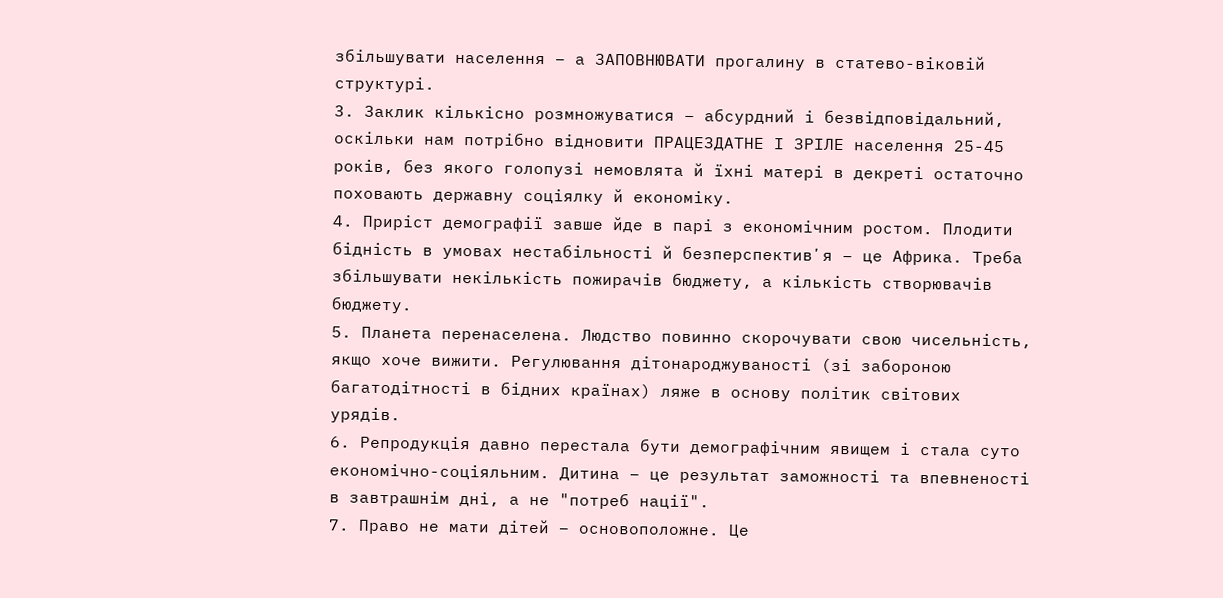збільшувати населення – а ЗАПОВНЮВАТИ прогалину в статево-віковій структурі.
3. Заклик кількісно розмножуватися – абсурдний і безвідповідальний, оскільки нам потрібно відновити ПРАЦЕЗДАТНЕ І ЗРІЛЕ населення 25-45 років, без якого голопузі немовлята й їхні матері в декреті остаточно поховають державну соціялку й економіку.
4. Приріст демографії завше йде в парі з економічним ростом. Плодити бідність в умовах нестабільності й безперспективʼя – це Африка. Треба збільшувати некількість пожирачів бюджету, а кількість створювачів бюджету.
5. Планета перенаселена. Людство повинно скорочувати свою чисельність, якщо хоче вижити. Регулювання дітонароджуваності (зі забороною багатодітності в бідних країнах) ляже в основу політик світових урядів.
6. Репродукція давно перестала бути демографічним явищем і стала суто економічно-соціяльним. Дитина – це результат заможності та впевненості в завтрашнім дні, а не "потреб нації".
7. Право не мати дітей – основоположне. Це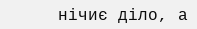нічиє діло, а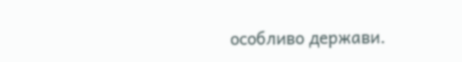особливо держави.